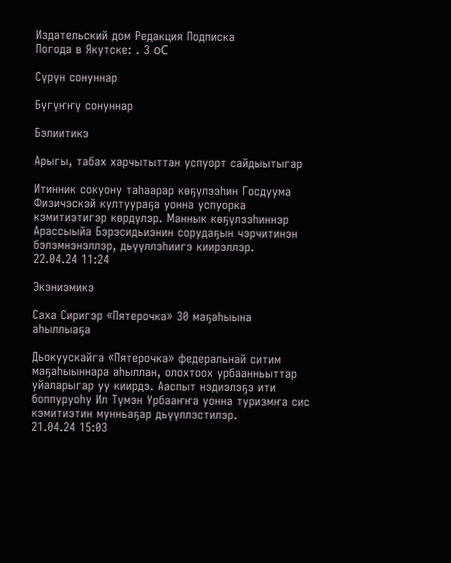Издательский дом Редакция Подписка
Погода в Якутске: . 3 oC

Сүрүн сонуннар

Бүгүҥҥү сонуннар

Бэлиитикэ

Арыгы, табах харчытыттан успуорт сайдыытыгар

Итинник сокуону таһаарар көҕүлээһин Госдуума Физичэскэй култуураҕа уонна успуорка кэмитиэтигэр көрдүлэр. Маннык көҕүлээһиннэр Арассыыйа Бэрэсидьиэнин сорудаҕын чэрчитинэн бэлэмнэнэллэр, дьүүллэһиигэ киирэллэр.
22.04.24 11:24

Экэниэмикэ

Саха Сиригэр «Пятерочка» 30 маҕаһыына аһыллыаҕа

Дьокуускайга «Пятерочка» федеральнай ситим маҕаһыыннара аһыллан, олохтоох урбаанньыттар уйаларыгар уу киирдэ. Ааспыт нэдиэлэҕэ ити боппуруоһу Ил Түмэн Урбааҥҥа уонна туризмҥа сис кэмитиэтин мунньаҕар дьүүллэстилэр.
21.04.24 15:03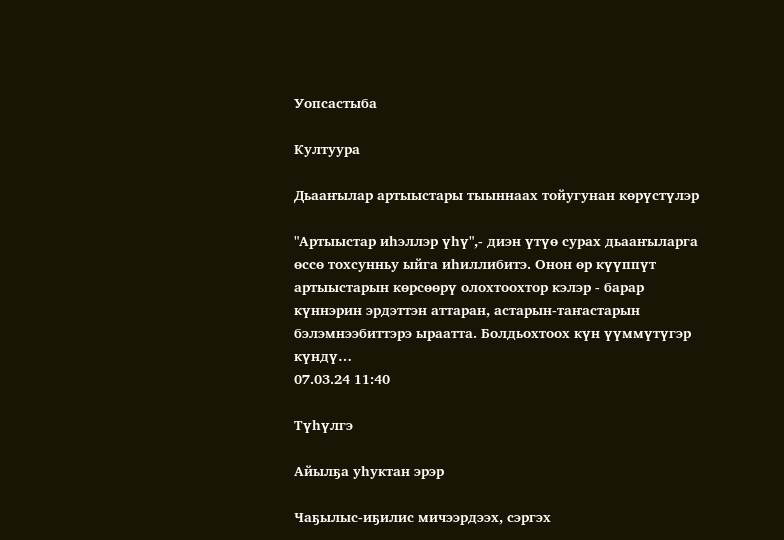Уопсастыба

Култуура

Дьааҥылар артыыстары тыыннаах тойугунан көрүстүлэр

"Артыыстар иhэллэр үhү",- диэн үтүө сурах дьааҥыларга өссө тохсунньу ыйга иhиллибитэ. Онон өр күүппүт артыыстарын көрсөөрү олохтоохтор кэлэр - барар күннэрин эрдэттэн аттаран, астарын-таҥастарын бэлэмнээбиттэрэ ыраатта. Болдьохтоох күн үүммүтүгэр күндү…
07.03.24 11:40

Түһүлгэ

Айылҕа уһуктан эрэр

Чаҕылыс-иҕилис мичээрдээх, сэргэх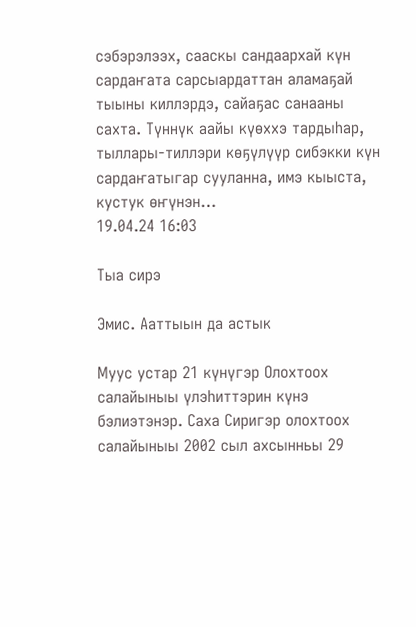сэбэрэлээх, сааскы сандаархай күн сардаҥата сарсыардаттан аламаҕай тыыны киллэрдэ, сайаҕас санааны сахта. Түннүк аайы күөххэ тардыһар, тыллары-тиллэри көҕүлүүр сибэкки күн сардаҥатыгар сууланна, имэ кыыста, кустук өҥүнэн…
19.04.24 16:03

Тыа сирэ

Эмис. Ааттыын да астык

Муус устар 21 күнүгэр Олохтоох салайыныы үлэһиттэрин күнэ бэлиэтэнэр. Саха Сиригэр олохтоох салайыныы 2002 сыл ахсынньы 29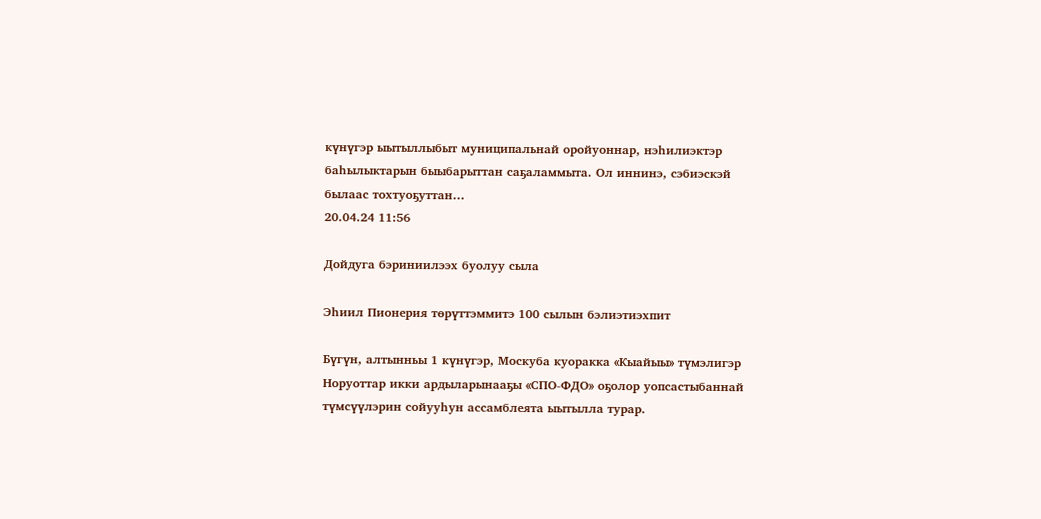күнүгэр ыытыллыбыт муниципальнай оройуоннар, нэһилиэктэр баһылыктарын быыбарыттан саҕаламмыта. Ол иннинэ, сэбиэскэй былаас тохтуоҕуттан…
20.04.24 11:56

Дойдуга бэриниилээх буолуу сыла

Эһиил Пионерия төрүттэммитэ 100 сылын бэлиэтиэхпит

Бүгүн, алтынньы 1 күнүгэр, Москуба куоракка «Кыайыы» түмэлигэр Норуоттар икки ардыларынааҕы «СПО-ФДО» оҕолор уопсастыбаннай түмсүүлэрин сойууһун ассамблеята ыытылла турар.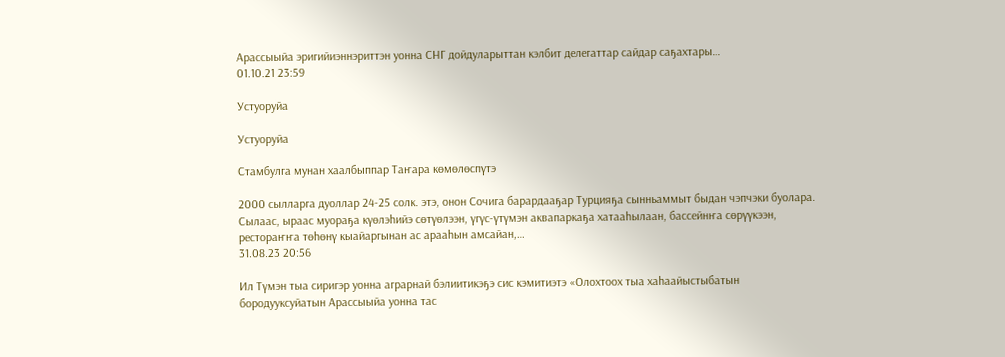Арассыыйа эригийиэннэриттэн уонна СНГ дойдуларыттан кэлбит делегаттар сайдар саҕахтары…
01.10.21 23:59

Устуоруйа

Устуоруйа

Стамбулга мунан хаалбыппар Таҥара көмөлөспүтэ

2000 сылларга дуоллар 24-25 солк. этэ, онон Сочига барардааҕар Турцияҕа сынньаммыт быдан чэпчэки буолара. Сылаас, ыраас муораҕа күөлэһийэ сөтүөлээн, үгүс-үтүмэн аквапаркаҕа хатааһылаан, бассейнҥа сөрүүкээн, рестораҥҥа төһөнү кыайаргынан ас арааһын амсайан,…
31.08.23 20:56

Ил Түмэн тыа сиригэр уонна аграрнай бэлиитикэҕэ сис кэмитиэтэ «Олохтоох тыа хаһаайыстыбатын бородууксуйатын Арассыыйа уонна тас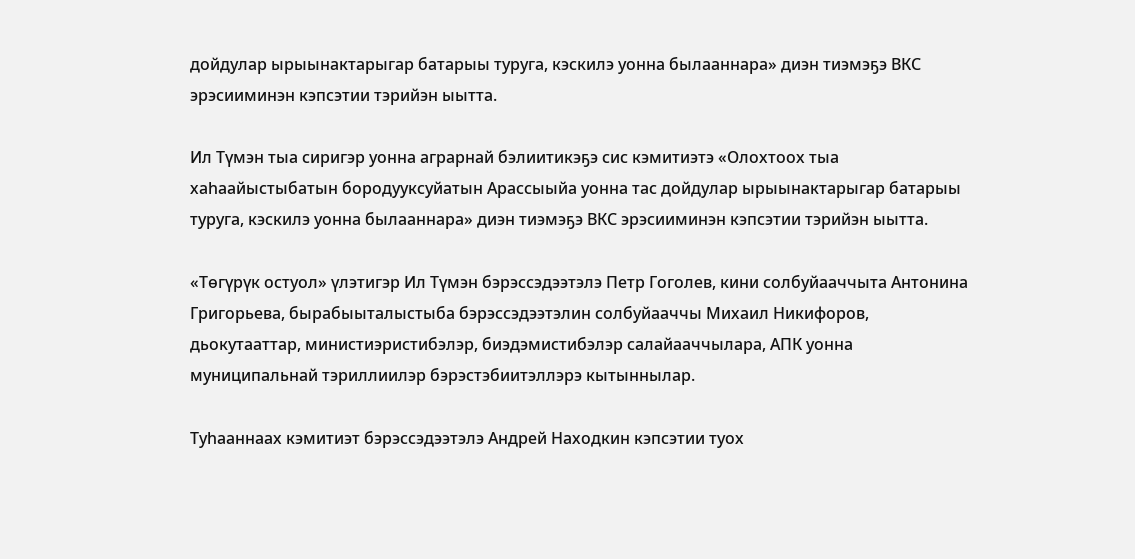дойдулар ырыынактарыгар батарыы туруга, кэскилэ уонна былааннара» диэн тиэмэҕэ ВКС эрэсииминэн кэпсэтии тэрийэн ыытта.

Ил Түмэн тыа сиригэр уонна аграрнай бэлиитикэҕэ сис кэмитиэтэ «Олохтоох тыа хаһаайыстыбатын бородууксуйатын Арассыыйа уонна тас дойдулар ырыынактарыгар батарыы туруга, кэскилэ уонна былааннара» диэн тиэмэҕэ ВКС эрэсииминэн кэпсэтии тэрийэн ыытта.

«Төгүрүк остуол» үлэтигэр Ил Түмэн бэрэссэдээтэлэ Петр Гоголев, кини солбуйааччыта Антонина Григорьева, бырабыыталыстыба бэрэссэдээтэлин солбуйааччы Михаил Никифоров, дьокутааттар, министиэристибэлэр, биэдэмистибэлэр салайааччылара, АПК уонна муниципальнай тэриллиилэр бэрэстэбиитэллэрэ кытыннылар.

Туһааннаах кэмитиэт бэрэссэдээтэлэ Андрей Находкин кэпсэтии туох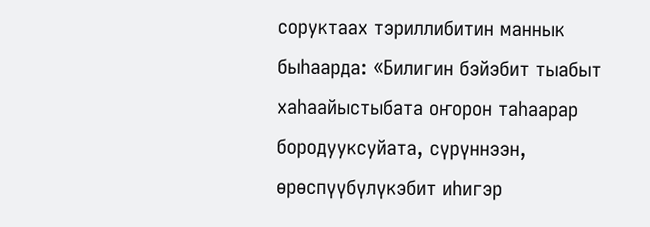соруктаах тэриллибитин маннык быһаарда: «Билигин бэйэбит тыабыт хаһаайыстыбата оҥорон таһаарар бородууксуйата, сүрүннээн, өрөспүүбүлүкэбит иһигэр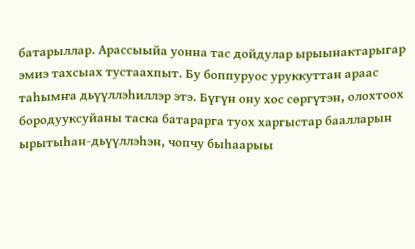батарыллар. Арассыыйа уонна тас дойдулар ырыынактарыгар эмиэ тахсыах тустаахпыт. Бу боппуруос уруккуттан араас таһымҥа дьүүллэһиллэр этэ. Бүгүн ону хос сөргүтэн, олохтоох бородууксуйаны таска батарарга туох харгыстар баалларын ырытыһан-дьүүллэһэн, чопчу быһаарыы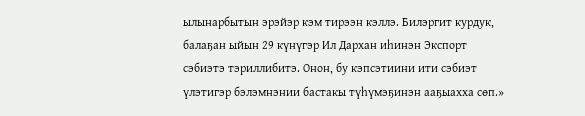ылынарбытын эрэйэр кэм тирээн кэллэ. Билэргит курдук, балаҕан ыйын 29 күнүгэр Ил Дархан иһинэн Экспорт сэбиэтэ тэриллибитэ. Онон, бу кэпсэтиини ити сэбиэт үлэтигэр бэлэмнэнии бастакы түһүмэҕинэн ааҕыахха сөп.»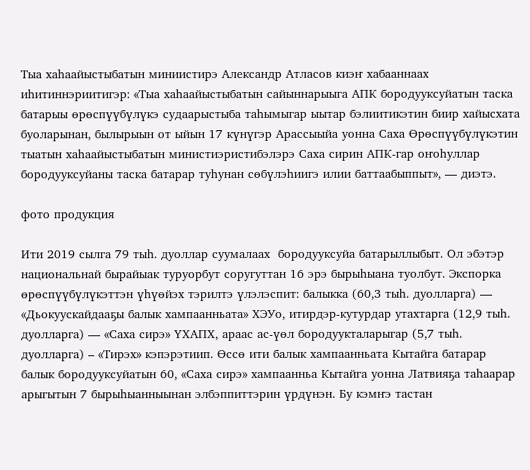Тыа хаһаайыстыбатын миниистирэ Александр Атласов киэҥ хабааннаах иһитиннэриитигэр: «Тыа хаһаайыстыбатын сайыннарыыга АПК бородууксуйатын таска батарыы өрөспүүбүлүкэ судаарыстыба таһымыгар ыытар бэлиитикэтин биир хайысхата буоларынан, былырыын от ыйын 17 күнүгэр Арассыыйа уонна Саха Өрөспүүбүлүкэтин тыатын хаһаайыстыбатын министиэристибэлэрэ Саха сирин АПК-гар оҥоһуллар бородууксуйаны таска батарар туһунан сөбүлэһиигэ илии баттаабыппыт», — диэтэ.

фото продукция

Ити 2019 сылга 79 тыһ. дуоллар суумалаах  бородууксуйа батарыллыбыт. Ол эбэтэр национальнай бырайыак туруорбут соругуттан 16 эрэ бырыһыана туолбут. Экспорка өрөспүүбүлүкэттэн үһүөйэх тэрилтэ үлэлэспит: балыкка (60,3 тыһ. дуолларга) — «Дьокуускайдааҕы балык хампаанньата» ХЭУо, итирдэр-кутурдар утахтарга (12,9 тыһ. дуолларга) — «Саха сирэ» ҮХАПХ, араас ас-үөл бородуукталарыгар (5,7 тыһ. дуолларга) – «Тирэх» кэпэрэтиип. Өссө ити балык хампаанньата Кытайга батарар балык бородууксуйатын 60, «Саха сирэ» хампаанньа Кытайга уонна Латвияҕа таһаарар арыгытын 7 бырыһыанныынан элбэппиттэрин үрдүнэн. Бу кэмҥэ тастан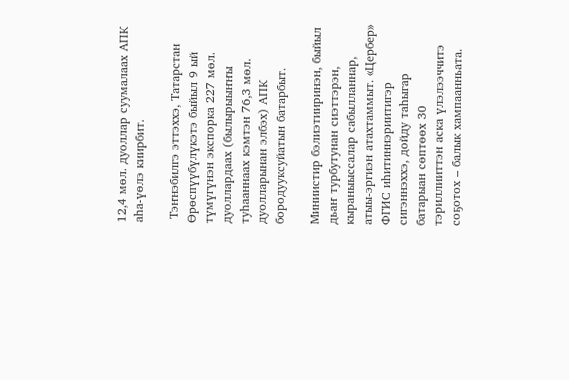12,4 мөл. дуоллар суумалаах АПК аһа-үөлэ киирбит.

 Тэҥнэбилгэ эттэххэ, Татарстан Өрөспүүбүлүкэтэ быйыл 9 ый түмүгүнэн экспорка 227 мөл. дуоллардаах (былырыыҥҥы туһааннаах кэмтэн 76,3 мөл. дуолларынан элбэх) АПК бородууксуйатын батарбыт.

Миниистир бэлиэтииринэн, быйыл дьаҥ турбутунан сиэттэрэн, кыраныыссалар сабылланнар, атыы-эргиэн атахтаммыт. «Цербер» ФГИС иһитиннэриитигэр сигэннэххэ, дойду таһыгар батарыан сөптөөх 30 тэриллииттэн аска үлэлээччитэ соҕотох – балык хампаанньата.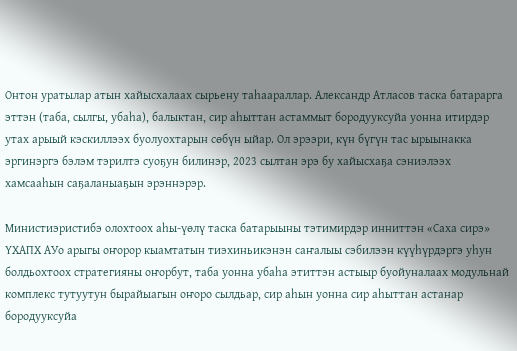Онтон уратылар атын хайысхалаах сырьену таһаараллар. Александр Атласов таска батарарга эттэн (таба, сылгы, убаһа), балыктан, сир аһыттан астаммыт бородууксуйа уонна итирдэр утах арыый кэскиллээх буолуохтарын сөбүн ыйар. Ол эрээри, күн бүгүн тас ырыынакка эргинэргэ бэлэм тэрилтэ суоҕун билинэр, 2023 сылтан эрэ бу хайысхаҕа сэниэлээх хамсааһын саҕаланыаҕын эрэннэрэр.

Министиэристибэ олохтоох аһы-үөлү таска батарыыны тэтимирдэр инниттэн «Саха сирэ» ҮХАПХ АУо арыгы оҥорор кыамтатын тиэхиньикэнэн саҥалыы сэбилээн күүһүрдэргэ уһун болдьохтоох стратегияны оҥорбут, таба уонна убаһа этиттэн астыыр буойуналаах модульнай комплекс тутуутун бырайыагын оҥоро сылдьар, сир аһын уонна сир аһыттан астанар бородууксуйа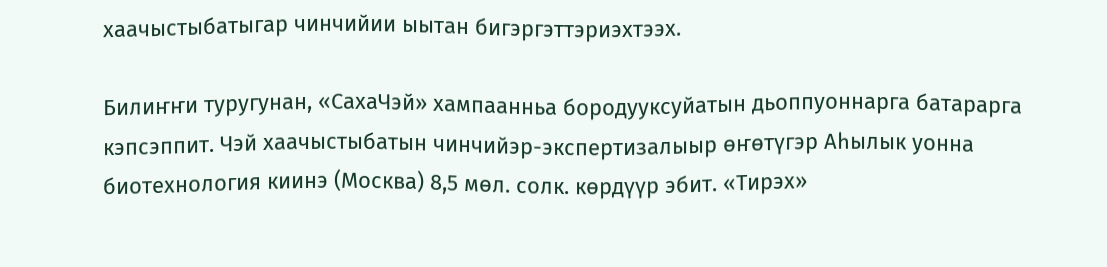хаачыстыбатыгар чинчийии ыытан бигэргэттэриэхтээх.

Билиҥҥи туругунан, «СахаЧэй» хампаанньа бородууксуйатын дьоппуоннарга батарарга кэпсэппит. Чэй хаачыстыбатын чинчийэр-экспертизалыыр өҥөтүгэр Аһылык уонна биотехнология киинэ (Москва) 8,5 мөл. солк. көрдүүр эбит. «Тирэх»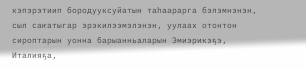кэпэрэтиип бородууксуйатын таһаарарга бэлэмнэнэн, сыл саҥатыгар эрэкилээмэлэнэн, уулаах отонтон сироптарын уонна барыанньаларын Эмиэрикэҕэ, Италияҕа,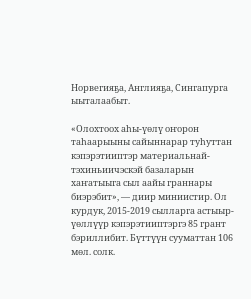Норвегияҕа, Англияҕа, Сингапурга ыыталаабыт.

«Олохтоох аһы-үөлү оҥорон таһаарыыны сайыннарар туһуттан кэпэрэтииптэр материальнай-тэхиньиичэскэй базаларын хаҥатыыга сыл аайы граннары биэрэбит», — диир миниистир. Ол курдук, 2015-2019 сылларга астыыр-үөллүүр кэпэрэтииптэргэ 85 грант бэриллибит. Бүттүүн сууматтан 106 мөл. солк.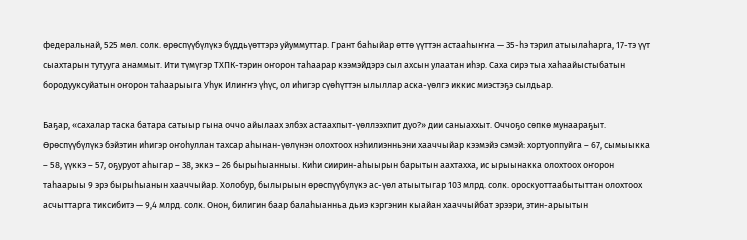федеральнай, 525 мөл. солк. өрөспүүбүлүкэ бүддьүөттэрэ уйуммуттар. Грант баһыйар өттө үүттэн астааһыҥҥа — 35-һэ тэрил атыылаһарга, 17-тэ үүт сыахтарын тутууга анаммыт. Ити түмүгэр ТХПК-тэрин оҥорон таһаарар кээмэйдэрэ сыл ахсын улаатан иһэр. Саха сирэ тыа хаһаайыстыбатын бородууксуйатын оҥорон таһаарыыга Уһук Илиҥҥэ үһүс, ол иһигэр сүөһүттэн ылыллар аска-үөлгэ иккис миэстэҕэ сылдьар.

Баҕар, «сахалар таска батара сатыыр гына оччо айылаах элбэх астаахпыт-үөллээхпит дуо?» дии саныаххыт. Оччоҕо сөпкө мунаараҕыт. Өрөспүүбүлүкэ бэйэтин иһигэр оҥоһуллан тахсар аһынан-үөлүнэн олохтоох нэһилиэнньэни хааччыйар кээмэйэ сэмэй: хортуоппуйга – 67, сымыыкка – 58, үүккэ – 57, оҕуруот аһыгар – 38, эккэ – 26 бырыһыанныы. Киһи сиирин-аһыырын барытын аахтахха, ис ырыынакка олохтоох оҥорон таһаарыы 9 эрэ бырыһыанын хааччыйар. Холобур, былырыын өрөспүүбүлүкэ ас-үөл атыытыгар 103 млрд. солк. ороскуоттаабытыттан олохтоох асчыттарга тиксибитэ — 9,4 млрд. солк. Онон, билигин баар балаһыанньа дьиэ кэргэнин кыайан хааччыйбат эрээри, этин-арыытын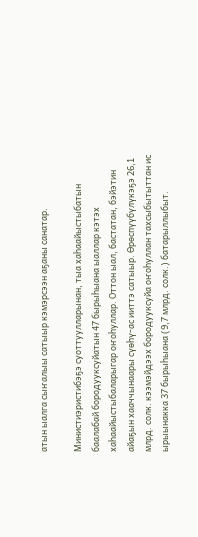атын ыалга сыҥалыы сатыыр кэмэрсээн аҕаны санатар.

Министиэристибэҕэ суоттуулларынан, тыа хаһаайыстыбатын баалабай бородууксуйатын 47 бырыһыана ыаллар кэтэх хаһаайыстыбаларыгар оҥоһуллар. Оттон ыал, бастатан, бэйэтин айаҕын хааччынаары сүөһү-ас ииттэ сатыыр. Өрөспүүбүлүкэҕэ 26,1 млрд. солк. кээмэйдээх бородууксуйа оҥоһуллан тахсыбытыттан ис ырыынакка 37 бырыһыана (9,7 млрд. солк.) батарыллыбыт.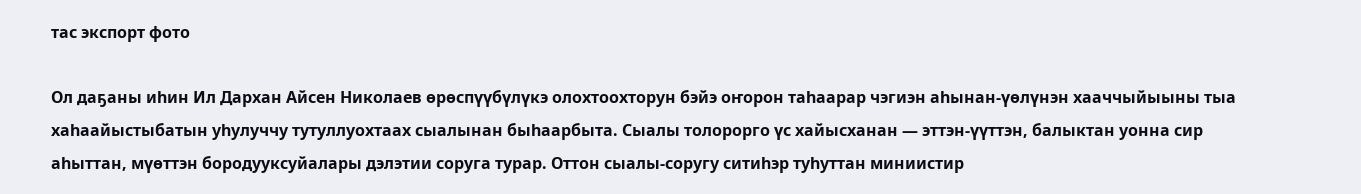тас экспорт фото

Ол даҕаны иһин Ил Дархан Айсен Николаев өрөспүүбүлүкэ олохтоохторун бэйэ оҥорон таһаарар чэгиэн аһынан-үөлүнэн хааччыйыыны тыа хаһаайыстыбатын уһулуччу тутуллуохтаах сыалынан быһаарбыта. Сыалы толорорго үс хайысханан — эттэн-үүттэн, балыктан уонна сир аһыттан, мүөттэн бородууксуйалары дэлэтии соруга турар. Оттон сыалы-соругу ситиһэр туһуттан миниистир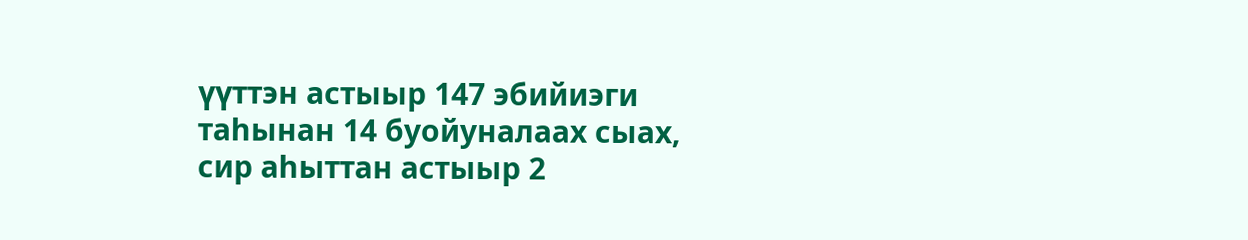үүттэн астыыр 147 эбийиэги таһынан 14 буойуналаах сыах, сир аһыттан астыыр 2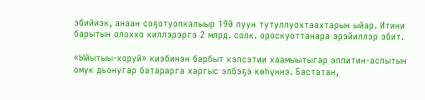эбийиэк, анаан соҕотуопкалыыр 190 пуун тутуллуохтаахтарын ыйар. Итини барытын олоххо киллэрэргэ 2 млрд. солк. ороскуоттанара эрэйиллэр эбит.

«Ыйытыы-хоруй» киэбинэн барбыт кэпсэтии хаамыытыгар эппитин-аспытын омук дьонугар батарарга харгыс элбэҕэ көһүннэ. Бастатан,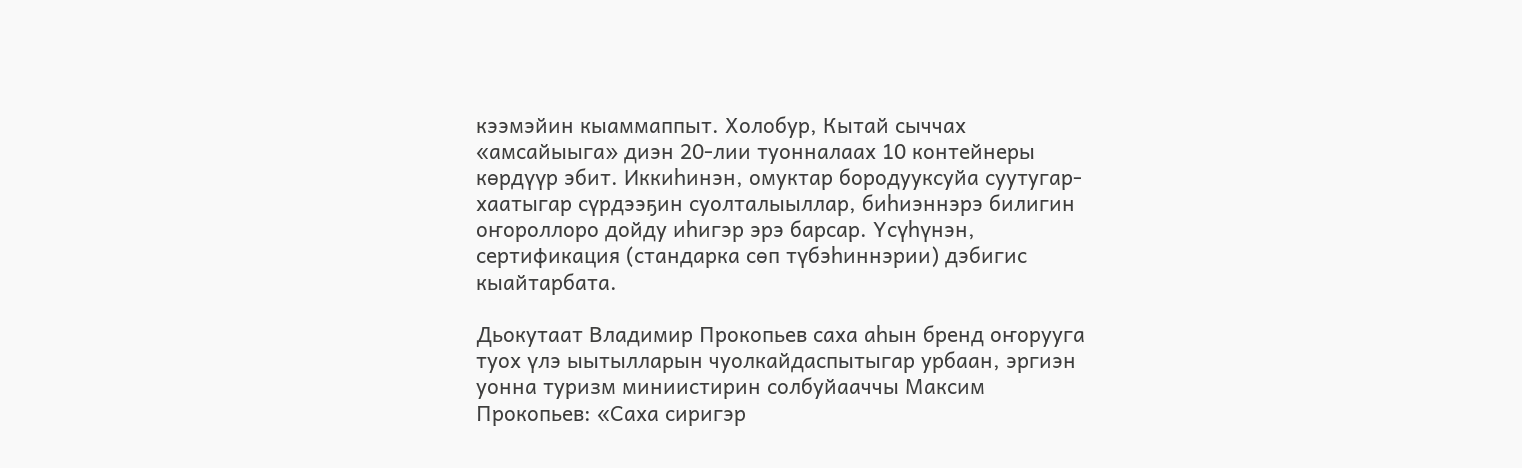кээмэйин кыаммаппыт. Холобур, Кытай сыччах «амсайыыга» диэн 20-лии туонналаах 10 контейнеры көрдүүр эбит. Иккиһинэн, омуктар бородууксуйа суутугар-хаатыгар сүрдээҕин суолталыыллар, биһиэннэрэ билигин оҥороллоро дойду иһигэр эрэ барсар. Үсүһүнэн, сертификация (стандарка сөп түбэһиннэрии) дэбигис кыайтарбата.

Дьокутаат Владимир Прокопьев саха аһын бренд оҥорууга туох үлэ ыытылларын чуолкайдаспытыгар урбаан, эргиэн уонна туризм миниистирин солбуйааччы Максим Прокопьев: «Саха сиригэр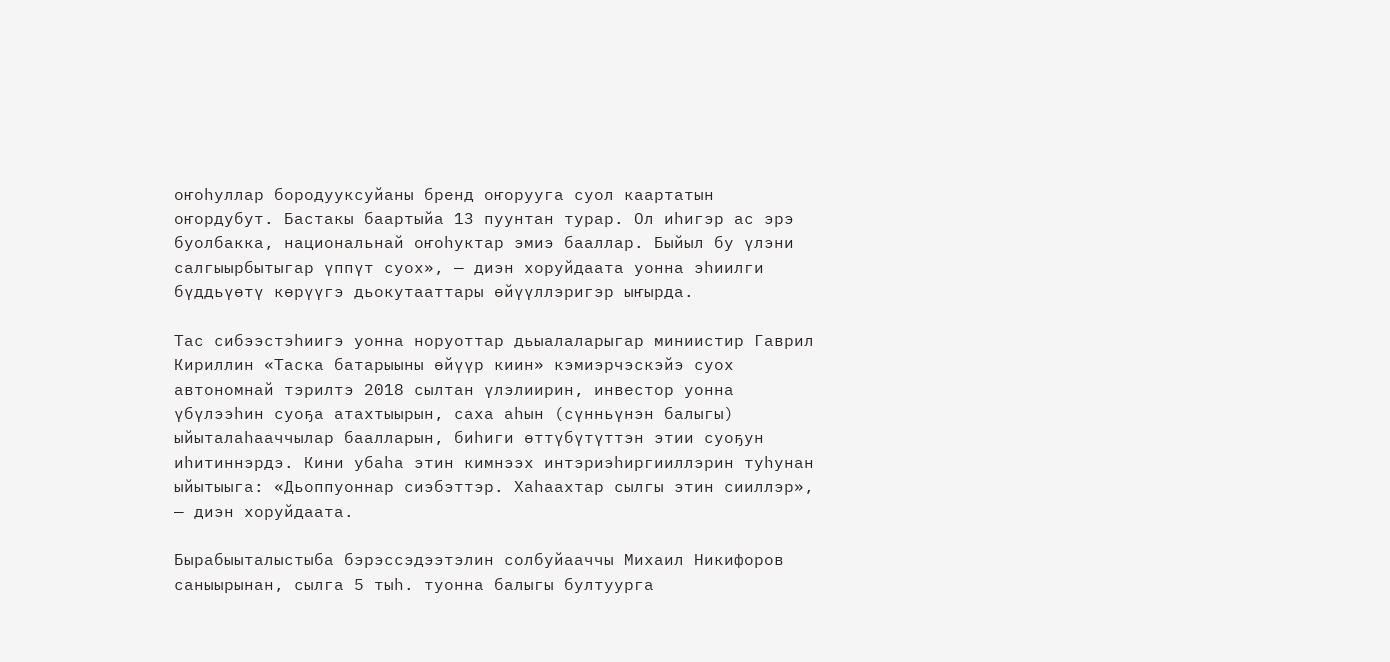оҥоһуллар бородууксуйаны бренд оҥорууга суол каартатын оҥордубут. Бастакы баартыйа 13 пуунтан турар. Ол иһигэр ас эрэ буолбакка, национальнай оҥоһуктар эмиэ бааллар. Быйыл бу үлэни салгыырбытыгар үппүт суох», — диэн хоруйдаата уонна эһиилги бүддьүөтү көрүүгэ дьокутааттары өйүүллэригэр ыҥырда.

Тас сибээстэһиигэ уонна норуоттар дьыалаларыгар миниистир Гаврил Кириллин «Таска батарыыны өйүүр киин» кэмиэрчэскэйэ суох автономнай тэрилтэ 2018 сылтан үлэлиирин, инвестор уонна үбүлээһин суоҕа атахтыырын, саха аһын (сүнньүнэн балыгы) ыйыталаһааччылар баалларын, биһиги өттүбүтүттэн этии суоҕун иһитиннэрдэ. Кини убаһа этин кимнээх интэриэһиргииллэрин туһунан ыйытыыга: «Дьоппуоннар сиэбэттэр. Хаһаахтар сылгы этин сииллэр», — диэн хоруйдаата.

Бырабыыталыстыба бэрэссэдээтэлин солбуйааччы Михаил Никифоров саныырынан, сылга 5 тыһ. туонна балыгы бултуурга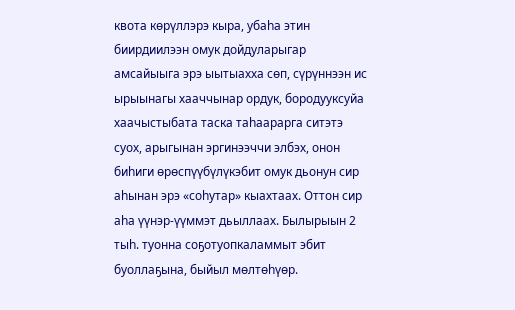квота көрүллэрэ кыра, убаһа этин биирдиилээн омук дойдуларыгар амсайыыга эрэ ыытыахха сөп, сүрүннээн ис ырыынагы хааччынар ордук, бородууксуйа хаачыстыбата таска таһаарарга ситэтэ суох, арыгынан эргинээччи элбэх, онон биһиги өрөспүүбүлүкэбит омук дьонун сир аһынан эрэ «соһутар» кыахтаах. Оттон сир аһа үүнэр-үүммэт дьыллаах. Былырыын 2 тыһ. туонна соҕотуопкаламмыт эбит буоллаҕына, быйыл мөлтөһүөр.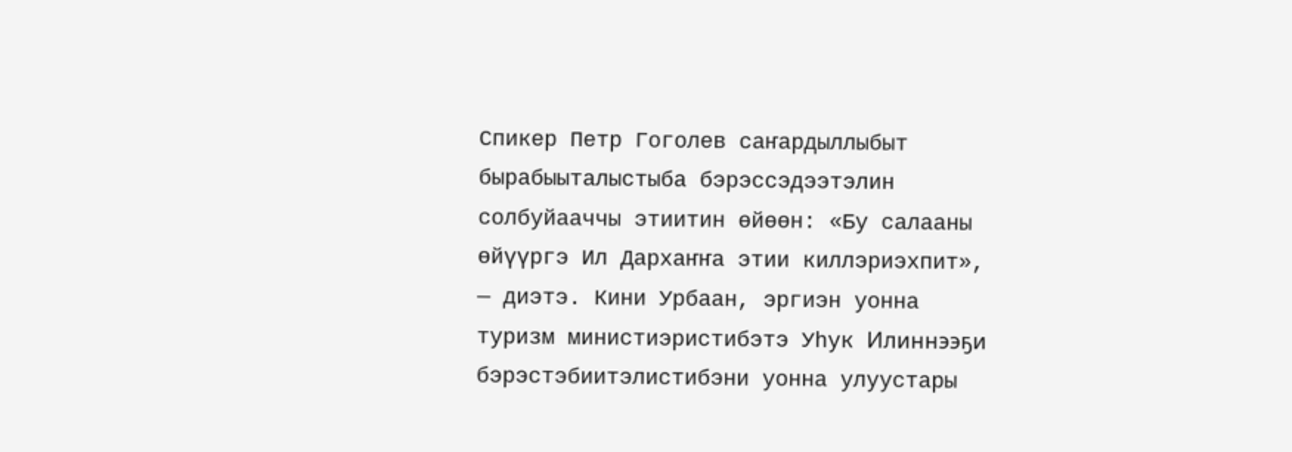Спикер Петр Гоголев саҥардыллыбыт бырабыыталыстыба бэрэссэдээтэлин солбуйааччы этиитин өйөөн: «Бу салааны өйүүргэ Ил Дархаҥҥа этии киллэриэхпит», — диэтэ. Кини Урбаан, эргиэн уонна туризм министиэристибэтэ Уһук Илиннээҕи бэрэстэбиитэлистибэни уонна улуустары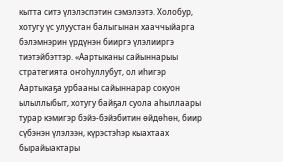кытта ситэ үлэлэспэтин сэмэлээтэ. Холобур, хотугу үс улуустан балыгынан хааччыйарга бэлэмнэрин үрдүнэн бииргэ үлэлииргэ тиэтэйбэттэр. «Аартыканы сайыннарыы стратегията оҥоһуллубут, ол иһигэр Аартыкаҕа урбааны сайыннарар сокуон ылыллыбыт, хотугу байҕал суола аһыллаары турар кэмигэр бэйэ-бэйэбитин өйдөһөн, биир сүбэнэн үлэлээн, күрэстэһэр кыахтаах бырайыактары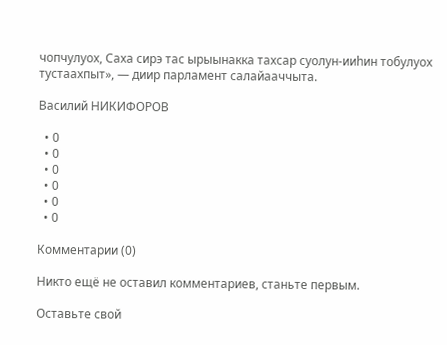чопчулуох, Саха сирэ тас ырыынакка тахсар суолун-ииһин тобулуох тустаахпыт», — диир парламент салайааччыта.

Василий НИКИФОРОВ

  • 0
  • 0
  • 0
  • 0
  • 0
  • 0

Комментарии (0)

Никто ещё не оставил комментариев, станьте первым.

Оставьте свой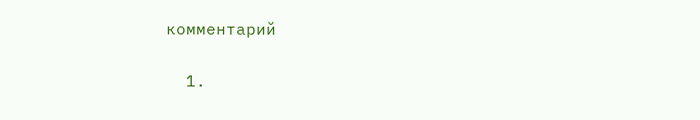комментарий

  1.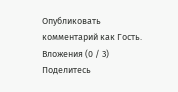Опубликовать комментарий как Гость.
Вложения (0 / 3)
Поделитесь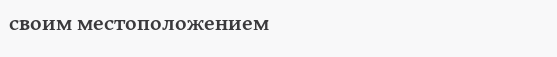своим местоположением